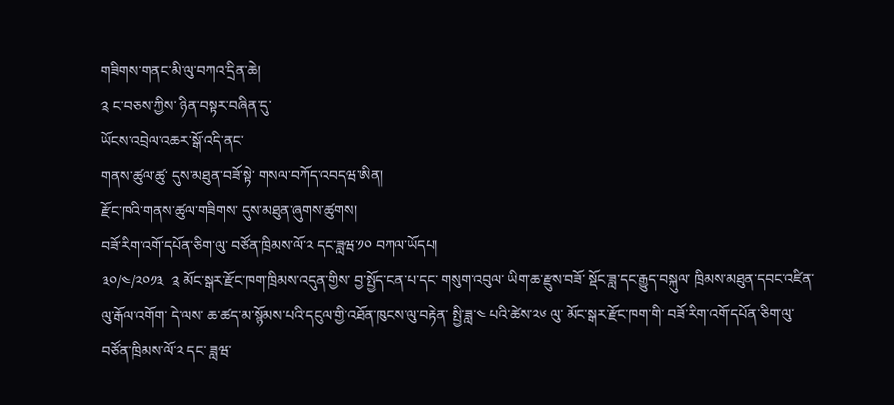གཟིགས་གནང་མི་ལུ་བཀའ་དྲིན་ཆེ།
༉ ང་བཅས་ཀྱིས་ ཉིན་བསྟར་བཞིན་དུ་
ཡོངས་འབྲེལ་འཆར་སྒོ་འདི་ནང་
གནས་ཚུལ་ཚུ་ དུས་མཐུན་བཟོ་སྟེ་ གསལ་བཀོད་འབདཝ་ཨིན།
རྫོང་ཁའི་གནས་ཚུལ་གཟིགས་ དུས་མཐུན་ཞུགས་ཚུགས།
བཟོ་རིག་འགོ་དཔོན་ཅིག་ལུ་ བཙོན་ཁྲིམས་ལོ་༢ དང་ཟླཝ་༡༠ བཀལ་ཡོདཔ།
༣༠/༤/༢༠༡༣  ༉ མོང་སྒར་རྫོང་ཁག་ཁྲིམས་འདུན་གྱིས་ བྱ་སྤྱོད་ངན་པ་དང་ གསུག་འབུལ་ ཡིག་ཆ་རྫུས་བཟོ་ སྡོང་ཟླ་དང་རྒྱུད་བསྐུལ་ ཁྲིམས་མཐུན་དབང་འཛིན་ལུ་རྒོལ་འགོག་ དེ་ལས་ ཆ་ཚད་མ་སྙོམས་པའི་དངུལ་གྱི་འཐོན་ཁུངས་ལུ་བརྟེན་ སྤྱི་ཟླ་༤ པའི་ཚེས་༢༦ ལུ་ མོང་སྒར་རྫོང་ཁག་གི་ བཟོ་རིག་འགོ་དཔོན་ཅིག་ལུ་ བཙོན་ཁྲིམས་ལོ་༢ དང་ ཟླཝ་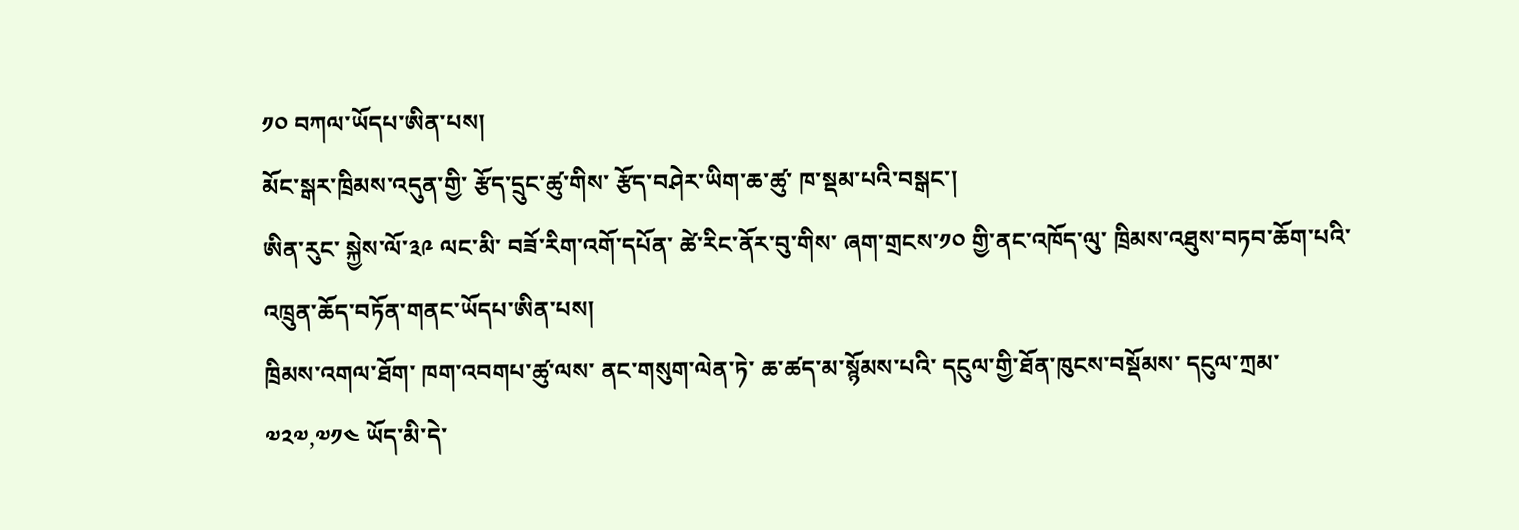༡༠ བཀལ་ཡོདཔ་ཨིན་པས།
མོང་སྒར་ཁྲིམས་འདུན་གྱི་ རྩོད་དྲུང་ཚུ་གིས་ རྩོད་བཤེར་ཡིག་ཆ་ཚུ་ ཁ་སྡམ་པའི་བསྒང་།
ཨིན་རུང་ སྐྱེས་ལོ་༣༩ ལང་མི་ བཟོ་རིག་འགོ་དཔོན་ ཚེ་རིང་ནོར་བུ་གིས་ ཞག་གྲངས་༡༠ གྱི་ནང་འཁོད་ལུ་ ཁྲིམས་འཐུས་བཏབ་ཆོག་པའི་ འཁྲུན་ཆོད་བཏོན་གནང་ཡོདཔ་ཨིན་པས།
ཁྲིམས་འགལ་ཐོག་ ཁག་འབགཔ་ཚུ་ལས་ ནང་གསུག་ལེན་ཏེ་ ཆ་ཚད་མ་སྙོམས་པའི་ དངུལ་གྱི་ཐོན་ཁུངས་བསྡོམས་ དངུལ་ཀྲམ་༧༢༧,༧༡༤ ཡོད་མི་དེ་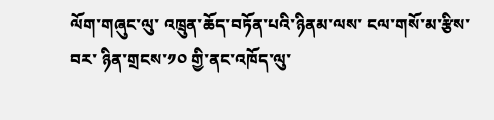ལོག་གཞུང་ལུ་ འཁྲུན་ཆོད་བཏོན་པའི་ཉིནམ་ལས་ ངལ་གསོ་མ་རྩིས་བར་ ཉིན་གྲངས་༡༠ གྱི་ནང་འཁོད་ལུ་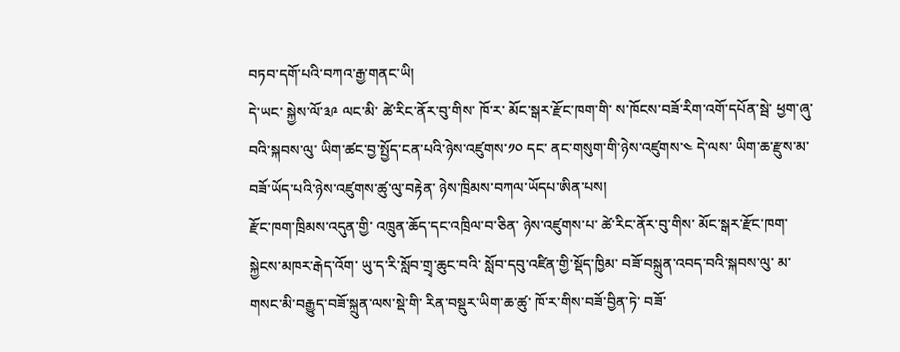བཏབ་དགོ་པའི་བཀའ་རྒྱ་གནང་ཡི།
དེ་ཡང་ སྐྱེས་ལོ་༣༩ ལང་མི་ ཚེ་རིང་ནོར་བུ་གིས་ ཁོ་ར་ མོང་སྒར་རྫོང་ཁག་གི་ ས་ཁོངས་བཟོ་རིག་འགོ་དཔོན་སྦེ་ ཕྱག་ཞུ་བའི་སྐབས་ལུ་ ཡིག་ཚང་བྱ་སྤྱོད་ངན་པའི་ཉེས་འཛུགས་༡༠ དང་ ནང་གསུག་གི་ཉེས་འཛུགས་༤ དེ་ལས་ ཡིག་ཆ་རྫུས་མ་བཟོ་ཡོད་པའི་ཉེས་འཛུགས་ཚུ་ལུ་བརྟེན་ ཉེས་ཁྲིམས་བཀལ་ཡོདཔ་ཨིན་པས།
རྫོང་ཁག་ཁྲིམས་འདུན་གྱི་ འཁྲུན་ཆོད་དང་འཁྲིལ་བ་ཅིན་ ཉེས་འཛུགས་པ་ ཚེ་རིང་ནོར་བུ་གིས་ མོང་སྒར་རྫོང་ཁག་ སྐྱེངས་མཁར་རྒེད་འོག་ ཡུ་ད་རི་སློབ་གྲྭ་ཆུང་བའི་ སློབ་དབུ་འཛིན་གྱི་སྡོད་ཁྱིམ་ བཟོ་བསྐྲུན་འབད་བའི་སྐབས་ལུ་ མ་གསང་མི་བརྒྱུད་བཟོ་སྐྲུན་ལས་སྡེ་གི་ རིན་བསྡུར་ཡིག་ཆ་ཚུ་ ཁོ་ར་གིས་བཟོ་བྱིན་ཏེ་ བཟོ་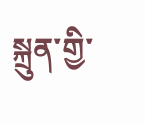སྐྲུན་གྱི་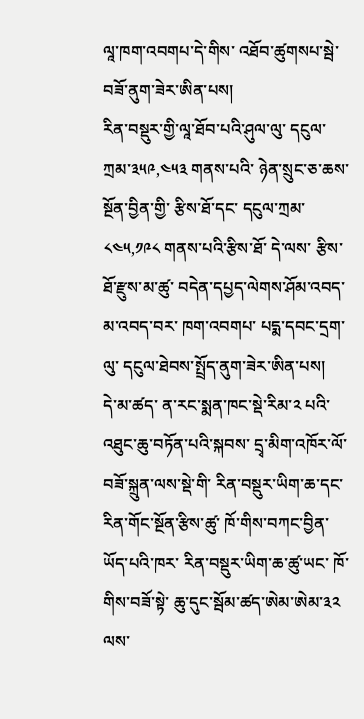ལཱ་ཁག་འབགཔ་དེ་གིས་ འཐོབ་ཚུགསཔ་སྦེ་ བཟོ་ནུག་ཟེར་ཨིན་པས།
རིན་བསྡུར་གྱི་ལཱ་ཐོབ་པའི་ཤུལ་ལུ་ དངུལ་ཀྲམ་༣༥༩,༤༥༣ གནས་པའི་ ཉེན་སྲུང་ཅ་ཆས་སྔོན་བྱིན་གྱི་ རྩིས་ཐོ་དང་ དངུལ་ཀྲམ་༨༤༥,༡༩༨ གནས་པའི་རྩིས་ཐོ་ དེ་ལས་ རྩིས་ཐོ་རྫུས་མ་ཚུ་ བདེན་དཔྱད་ལེགས་ཤོམ་འབད་མ་འབད་བར་ ཁག་འབགཔ་ པདྨ་དབང་དྲག་ལུ་ དངུལ་ཐེབས་སྤྲོད་ནུག་ཟེར་ཨིན་པས།
དེ་མ་ཚད་ ན་རང་སྨན་ཁང་སྡེ་རིམ་༢ པའི་ འཐུང་ཆུ་བཏོན་པའི་སྐབས་ དྲྭ་མིག་འཁོར་ལོ་བཟོ་སྐྲུན་ལས་སྡེ་གི་ རིན་བསྡུར་ཡིག་ཆ་དང་ རིན་གོང་སྔོན་རྩིས་ཚུ་ ཁོ་གིས་བཀང་བྱིན་ཡོད་པའི་ཁར་ རིན་བསྡུར་ཡིག་ཆ་ཚུ་ཡང་ ཁོ་གིས་བཟོ་སྟེ་ ཆུ་དུང་སྦོམ་ཚད་ཨེམ་ཨེམ་༣༢ ལས་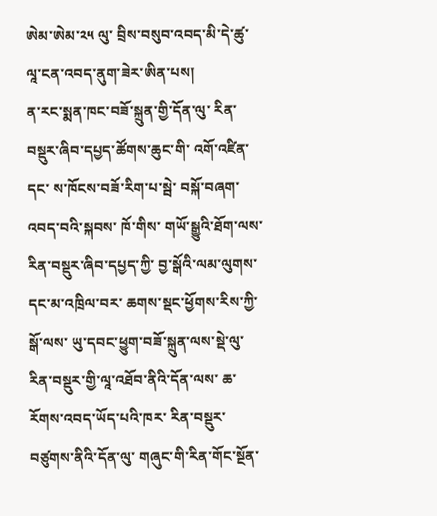ཨེམ་ཨེམ་༢༥ ལུ་ བྲིས་བསུབ་འབད་མི་དེ་ཚུ་ ལཱ་ངན་འབད་ནུག་ཟེར་ཨིན་པས།
ན་རང་སྨན་ཁང་བཟོ་སྐྲུན་གྱི་དོན་ལུ་ རིན་བསྡུར་ཞིབ་དཔྱད་ཚོགས་ཆུང་གི་ འགོ་འཛིན་དང་ ས་ཁོངས་བཟོ་རིག་པ་སྦེ་ བསྐོ་བཞག་འབད་བའི་སྐབས་ ཁོ་གིས་ གཡོ་སྒྱུའི་ཐོག་ལས་ རིན་བསྡུར་ཞིབ་དཔྱད་ཀྱི་ བྱ་སྒོའི་ལམ་ལུགས་དང་མ་འཁྲིལ་བར་ ཆགས་སྡང་ཕྱོགས་རིས་ཀྱི་སྒོ་ལས་ ཡུ་དབང་ཕྱུག་བཟོ་སྐྲུན་ལས་སྡེ་ལུ་ རིན་བསྡུར་གྱི་ལཱ་འཐོབ་ནིའི་དོན་ལས་ ཆ་རོགས་འབད་ཡོད་པའི་ཁར་ རིན་བསྡུར་བཙུགས་ནིའི་དོན་ལུ་ གཞུང་གི་རིན་གོང་སྔོན་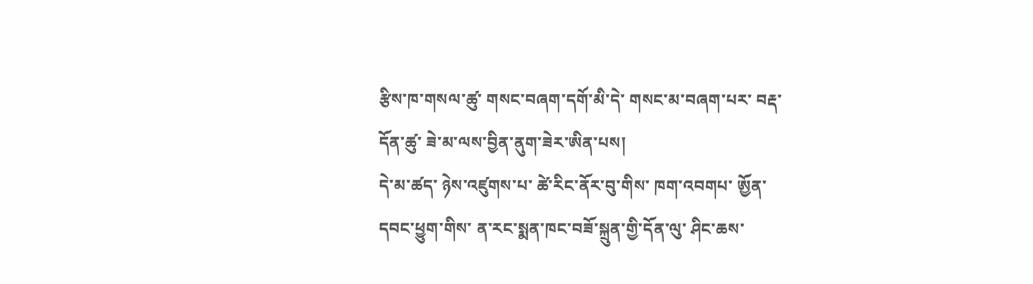རྩིས་ཁ་གསལ་ཚུ་ གསང་བཞག་དགོ་མི་དེ་ གསང་མ་བཞག་པར་ བརྡ་དོན་ཚུ་ ཟེ་མ་ལས་བྱིན་ནུག་ཟེར་ཨིན་པས།
དེ་མ་ཚད་ ཉེས་འཛུགས་པ་ ཚེ་རིང་ནོར་བུ་གིས་ ཁག་འབགཔ་ ཨྱོན་དབང་ཕྱུག་གིས་ ན་རང་སྨན་ཁང་བཟོ་སྐྲུན་གྱི་དོན་ལུ་ ཤིང་ཆས་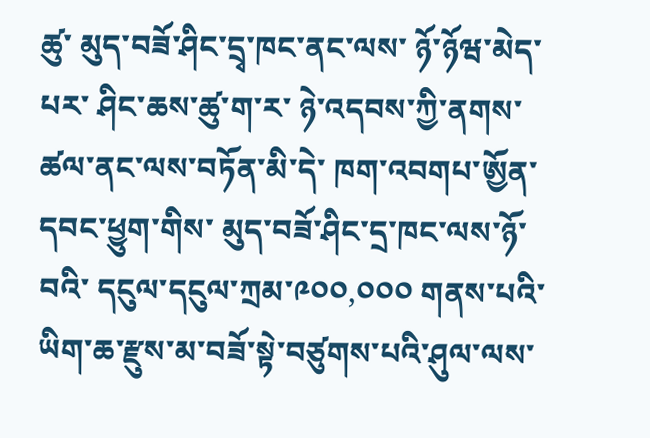ཚུ་ མུད་བཟོ་ཤིང་དྲྭ་ཁང་ནང་ལས་ ཉོ་ཉོཝ་མེད་པར་ ཤིང་ཆས་ཚུ་ག་ར་ ཉེ་འདབས་ཀྱི་ནགས་ཚལ་ནང་ལས་བཏོན་མི་དེ་ ཁག་འབགཔ་ཨྱོན་དབང་ཕྱུག་གིས་ མུད་བཟོ་ཤིང་དྲ་ཁང་ལས་ཉོ་བའི་ དངུལ་དངུལ་ཀྲམ་༩༠༠,༠༠༠ གནས་པའི་ ཡིག་ཆ་རྫུས་མ་བཟོ་སྟེ་བཙུགས་པའི་ཤུལ་ལས་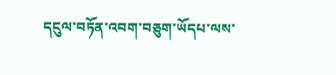དངུལ་བཏོན་འབག་བཅུག་ཡོདཔ་ལས་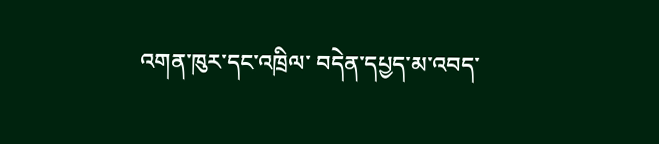འགན་ཁུར་དང་འཁྲིལ་ བདེན་དཔྱད་མ་འབད་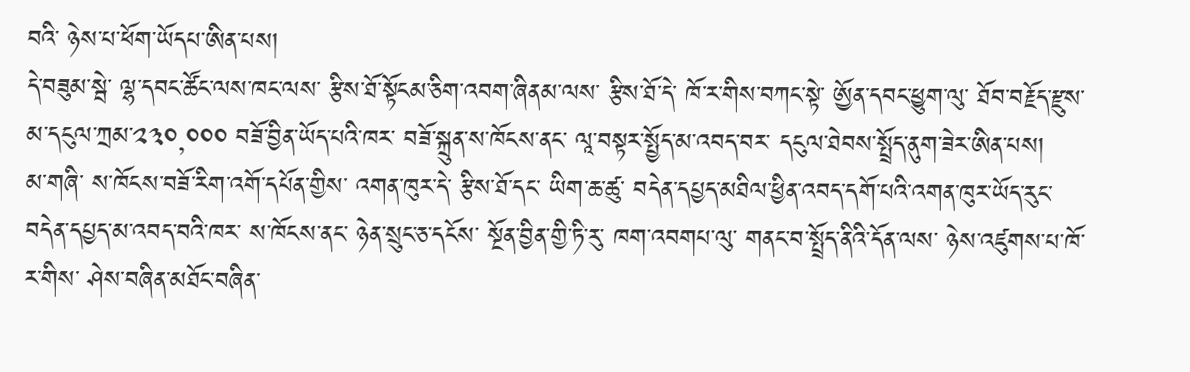བའི་ ཉེས་པ་ཕོག་ཡོདཔ་ཨིན་པས།
དེ་བཟུམ་སྦེ་ ལྷ་དབང་ཚོང་ལས་ཁང་ལས་ རྩིས་ཐོ་སྟོངམ་ཅིག་འབག་ཞིནམ་ལས་ རྩིས་ཐོ་དེ་ ཁོ་ར་གིས་བཀང་སྟེ་ ཨྱོན་དབང་ཕྱུག་ལུ་ ཐོབ་བརྗོད་རྫུས་མ་དངུལ་ཀྲམ་༢༣༠,༠༠༠ བཟོ་བྱིན་ཡོད་པའི་ཁར་ བཟོ་སྐྲུན་ས་ཁོངས་ནང་ ལཱ་བསྟར་སྤྱོད་མ་འབད་བར་ དངུལ་ཐེབས་སྤྲོད་ནུག་ཟེར་ཨིན་པས།
མ་གཞི་ ས་ཁོངས་བཟོ་རིག་འགོ་དཔོན་གྱིས་ འགན་ཁུར་དེ་ རྩིས་ཐོ་དང་ ཡིག་ཆ་ཚུ་ བདེན་དཔྱད་མཐིལ་ཕྱིན་འབད་དགོ་པའི་འགན་ཁུར་ཡོད་རུང་ བདེན་དཔྱད་མ་འབད་བའི་ཁར་ ས་ཁོངས་ནང་ ཉེན་སྲུང་ཅ་དངོས་ སྔོན་བྱིན་གྱི་ཏི་རུ་ ཁག་འབགཔ་ལུ་ གནང་བ་སྤྲོད་ནིའི་དོན་ལས་ ཉེས་འཛུགས་པ་ཁོ་ར་གིས་ ཤེས་བཞིན་མཐོང་བཞིན་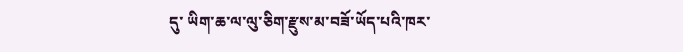དུ་ ཡིག་ཆ་ལ་ལུ་ཅིག་རྫུས་མ་བཟོ་ཡོད་པའི་ཁར་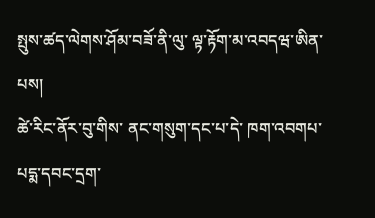སྤུས་ཚད་ལེགས་ཤོམ་བཟོ་ནི་ལུ་ ལྟ་རྟོག་མ་འབདཝ་ཨིན་པས།
ཚེ་རིང་ནོར་བུ་གིས་ ནང་གསུག་དང་པ་དེ་ ཁག་འབགཔ་ པདྨ་དབང་དྲག་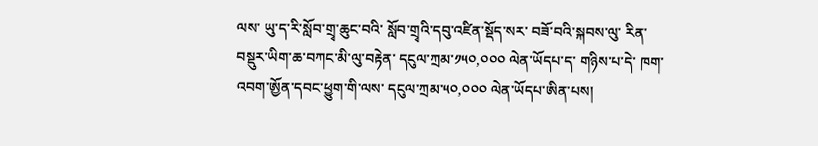ལས་ ཡུ་ད་རི་སློབ་གྲྭ་ཆུང་བའི་ སློབ་གྲྭའི་དབུ་འཛིན་སྡོད་སར་ བཟོ་བའི་སྐབས་ལུ་ རིན་བསྡུར་ཡིག་ཆ་བཀང་མི་ལུ་བརྟེན་ དངུལ་ཀྲམ་༡༥༠,༠༠༠ ལེན་ཡོདཔ་ད་ གཉིས་པ་དེ་ ཁག་འབག་ཨྱོན་དབང་ཕྱུག་གི་ལས་ དངུལ་ཀྲམ་༥༠,༠༠༠ ལེན་ཡོདཔ་ཨིན་པས།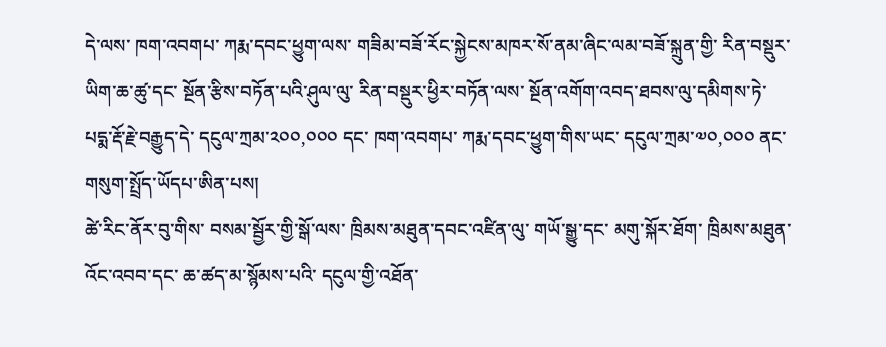དེ་ལས་ ཁག་འབགཔ་ ཀརྨ་དབང་ཕྱུག་ལས་ གཟིམ་བཟོ་རོང་སྐྱེངས་མཁར་སོ་ནམ་ཞིང་ལམ་བཟོ་སྐྲུན་གྱི་ རིན་བསྡུར་ཡིག་ཆ་ཚུ་དང་ སྔོན་རྩིས་བཏོན་པའི་ཤུལ་ལུ་ རིན་བསྡུར་ཕྱིར་བཏོན་ལས་ སྔོན་འགོག་འབད་ཐབས་ལུ་དམིགས་ཏེ་ པདྨ་རྡོ་རྗེ་བརྒྱུད་དེ་ དངུལ་ཀྲམ་༢༠༠,༠༠༠ དང་ ཁག་འབགཔ་ ཀརྨ་དབང་ཕྱུག་གིས་ཡང་ དངུལ་ཀྲམ་༧༠,༠༠༠ ནང་གསུག་སྤྲོད་ཡོདཔ་ཨིན་པས།
ཚེ་རིང་ནོར་བུ་གིས་ བསམ་སྦྱོར་གྱི་སྒོ་ལས་ ཁྲིམས་མཐུན་དབང་འཛིན་ལུ་ གཡོ་སྒྱུ་དང་ མགུ་སྐོར་ཐོག་ ཁྲིམས་མཐུན་འོང་འབབ་དང་ ཆ་ཚད་མ་སྙོམས་པའི་ དངུལ་གྱི་འཐོན་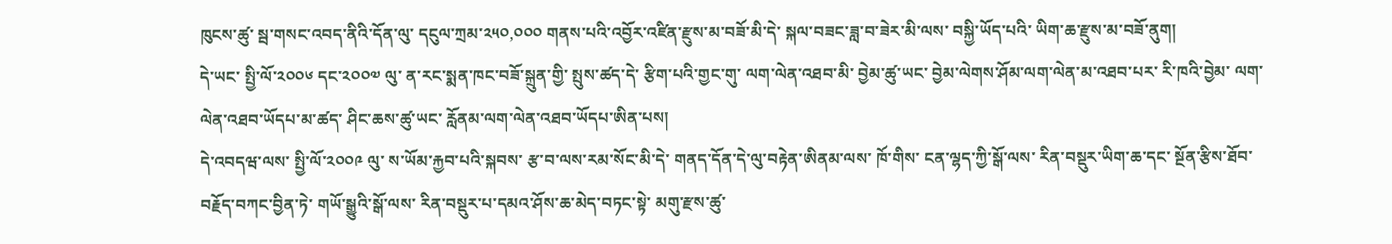ཁུངས་ཚུ་ སྦ་གསང་འབད་ནིའི་དོན་ལུ་ དངུལ་ཀྲམ་༢༥༠,༠༠༠ གནས་པའི་འབྱོར་འཛིན་རྫུས་མ་བཟོ་མི་དེ་ སྐལ་བཟང་ཟླ་བ་ཟེར་མི་ལས་ བསྐྱི་ཡོད་པའི་ ཡིག་ཆ་རྫུས་མ་བཟོ་ནུག།
དེ་ཡང་ སྤྱི་ལོ་༢༠༠༦ དང་༢༠༠༧ ལུ་ ན་རང་སྨན་ཁང་བཟོ་སྐྲུན་གྱི་ སྤུས་ཚད་དེ་ རྩིག་པའི་གྱང་གུ་ ལག་ལེན་འཐབ་མི་ བྱེམ་ཚུ་ཡང་ བྱེམ་ལེགས་ཤོམ་ལག་ལེན་མ་འཐབ་པར་ རི་ཁའི་བྱེམ་ ལག་ལེན་འཐབ་ཡོདཔ་མ་ཚད་ ཤིང་ཆས་ཚུ་ཡང་ རློནམ་ལག་ལེན་འཐབ་ཡོདཔ་ཨིན་པས།
དེ་འབདཝ་ལས་ སྤྱི་ལོ་༢༠༠༩ ལུ་ ས་ཡོམ་རྐྱབ་པའི་སྐབས་ རྩ་བ་ལས་རམ་སོང་མི་དེ་ གནད་དོན་དེ་ལུ་བརྟེན་ཨིནམ་ལས་ ཁོ་གིས་ ངན་ལྷད་ཀྱི་སྒོ་ལས་ རིན་བསྡུར་ཡིག་ཆ་དང་ སྔོན་རྩིས་ཐོབ་བརྗོད་བཀང་བྱིན་ཏེ་ གཡོ་སྒྱུའི་སྒོ་ལས་ རིན་བསྡུར་པ་དམའ་ཤོས་ཆ་མེད་བཏང་སྟེ་ མགུ་རྫས་ཚུ་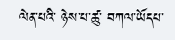ལེན་པའི་ ཉེས་པ་ཚུ་ བཀལ་ཡོདཔ་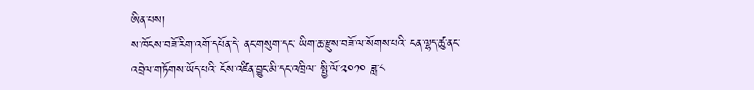ཨིན་པས།
ས་ཁོངས་བཟོ་རིག་འགོ་དཔོན་དེ་ ནང་གསུག་དང་ ཡིག་ཆ་རྫུས་བཟོ་ལ་སོགས་པའི་ ངན་ལྷད་ཚུ་ནང་ འབྲེལ་གཏོགས་ཡོད་པའི་ ངོས་འཛིན་བྱུང་མི་དང་འཁྲིལ་ སྤྱི་ལོ་༢༠༡༠ ཟླ་༨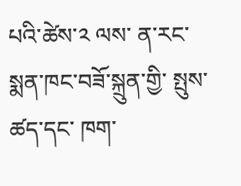པའི་ཚེས་༢ ལས་ ན་རང་སྨན་ཁང་བཟོ་སྐྲུན་གྱི་ སྤུས་ཚད་དང་ ཁག་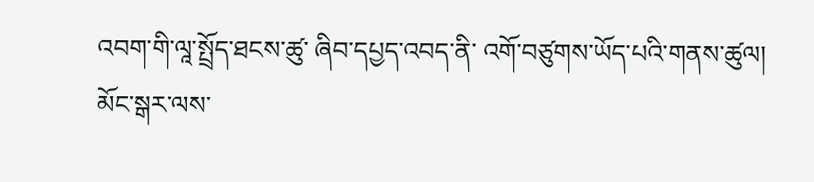འབག་གི་ལཱ་སྤྲོད་ཐངས་ཚུ་ ཞིབ་དཔྱད་འབད་ནི་ འགོ་བཙུགས་ཡོད་པའི་གནས་ཚུལ།
མོང་སྒར་ལས་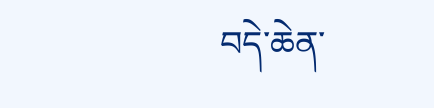བདེ་ཆེན་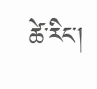ཚེ་རིང་།